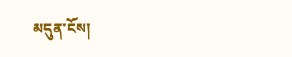མདུན་ངོས།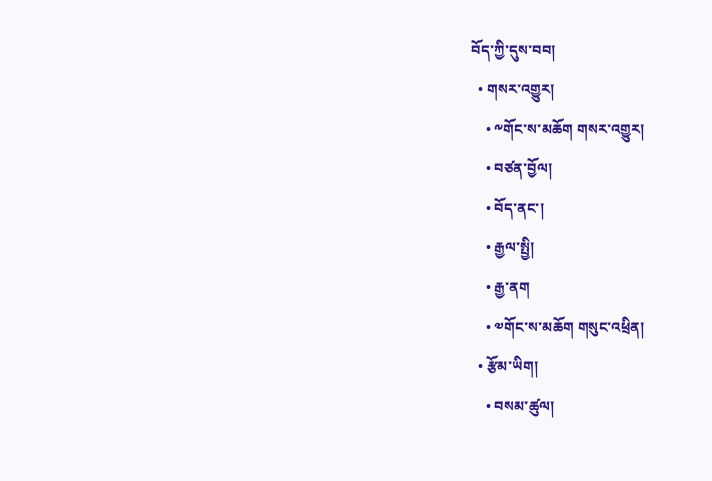བོད་ཀྱི་དུས་བབ།
  • གསར་འགྱུར།
    • ༸གོང་ས་མཆོག གསར་འགྱུར།
    • བཙན་བྱོལ།
    • བོད་ནང་།
    • རྒྱལ་སྤྱི།
    • རྒྱ་ནག
    • ༧གོང་ས་མཆོག གསུང་འཕྲིན།
  • རྩོམ་ཡིག།
    • བསམ་ཚུལ།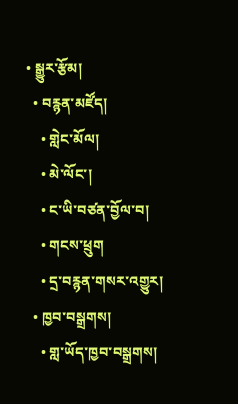• སྒྱུར་རྩོམ།
  • བརྙན་མཛོད།
    • གླེང་མོལ།
    • མེ་ལོང་།
    • ང་ཡི་བཙན་བྱོལ་བ།
    • གངས་ཕྲུག
    • དྲ་བརྙན་གསར་འགྱུར།
  • ཁྱབ་བསྒྲགས།
    • གླ་ཡོད་ཁྱབ་བསྒྲགས།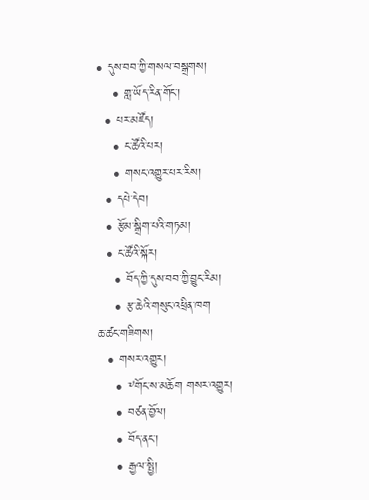• དུས་བབ་ཀྱི་གསལ་བསྒྲགས།
    • གླ་ཡོད་རིན་གོང་།
  • པར་མཛོད།
    • ང་ཚོའི་པར།
    • གསང་འགྱུར་པར་རིས།
  • དཔེ་དེབ།
  • རྩོམ་སྒྲིག་པའི་གཏམ།
  • ང་ཚོའི་སྐོར།
    • བོད་ཀྱི་དུས་བབ་ཀྱི་བྱུང་རིམ།
    • རྩ་ཆེའི་གསུང་འཕྲིན་ཁག
ཆ་ཚང་གཟིགས།
  • གསར་འགྱུར།
    • ༸གོང་ས་མཆོག གསར་འགྱུར།
    • བཙན་བྱོལ།
    • བོད་ནང་།
    • རྒྱལ་སྤྱི།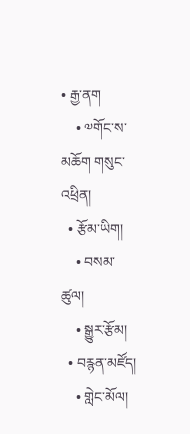• རྒྱ་ནག
    • ༧གོང་ས་མཆོག གསུང་འཕྲིན།
  • རྩོམ་ཡིག།
    • བསམ་ཚུལ།
    • སྒྱུར་རྩོམ།
  • བརྙན་མཛོད།
    • གླེང་མོལ།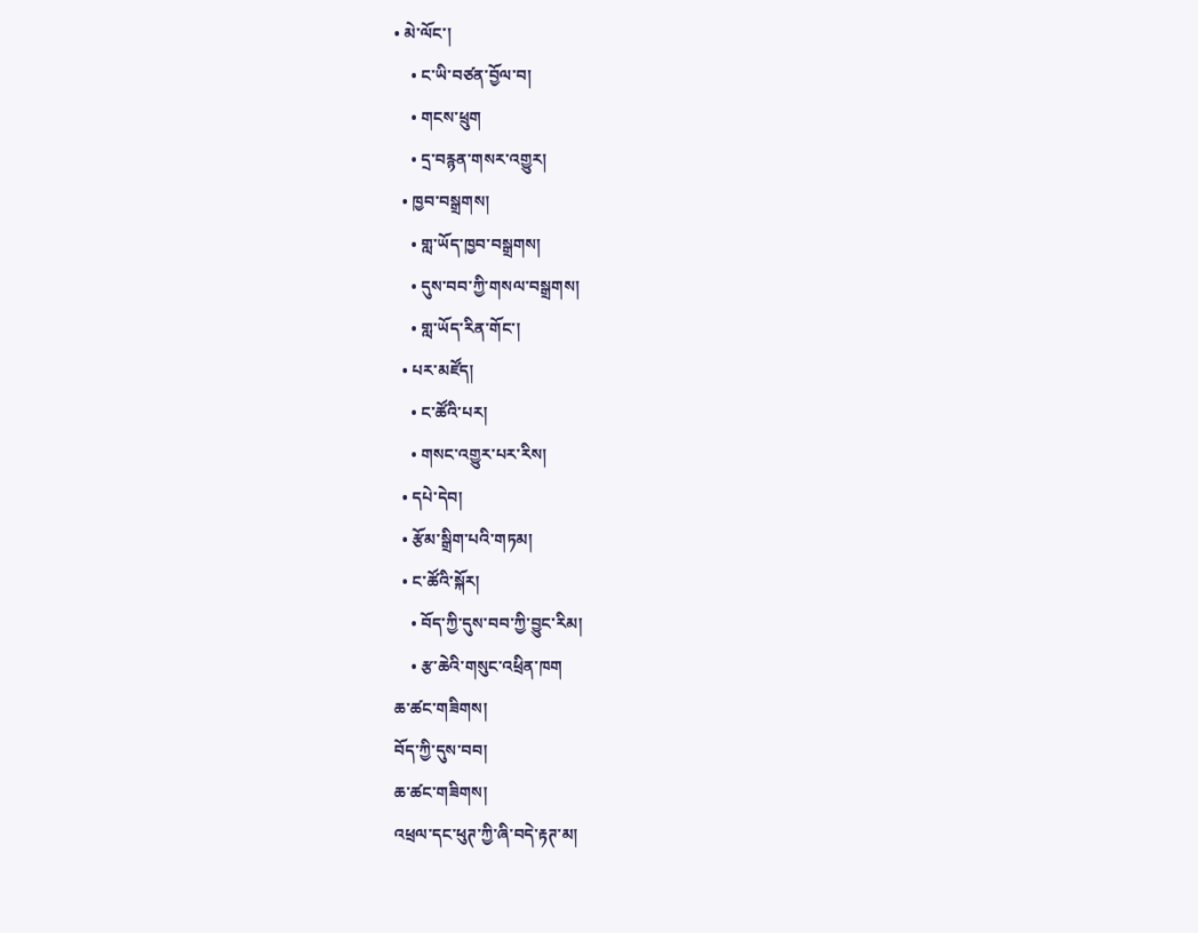• མེ་ལོང་།
    • ང་ཡི་བཙན་བྱོལ་བ།
    • གངས་ཕྲུག
    • དྲ་བརྙན་གསར་འགྱུར།
  • ཁྱབ་བསྒྲགས།
    • གླ་ཡོད་ཁྱབ་བསྒྲགས།
    • དུས་བབ་ཀྱི་གསལ་བསྒྲགས།
    • གླ་ཡོད་རིན་གོང་།
  • པར་མཛོད།
    • ང་ཚོའི་པར།
    • གསང་འགྱུར་པར་རིས།
  • དཔེ་དེབ།
  • རྩོམ་སྒྲིག་པའི་གཏམ།
  • ང་ཚོའི་སྐོར།
    • བོད་ཀྱི་དུས་བབ་ཀྱི་བྱུང་རིམ།
    • རྩ་ཆེའི་གསུང་འཕྲིན་ཁག
ཆ་ཚང་གཟིགས།
བོད་ཀྱི་དུས་བབ།
ཆ་ཚང་གཟིགས།
འཕྲལ་དང་ཕུཊ་ཀྱི་ཞི་བདེ་རྟཊ་མ།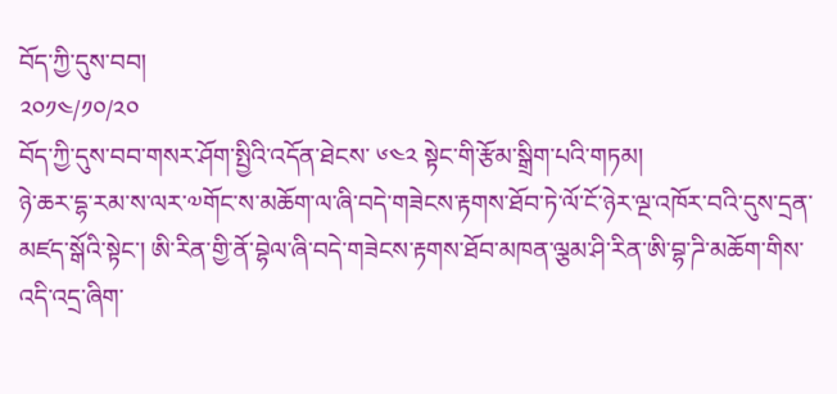བོད་ཀྱི་དུས་བབ།
༢༠༡༤/༡༠/༢༠
བོད་ཀྱི་དུས་བབ་གསར་ཤོག་སྤྱིའི་འདོན་ཐེངས་ ༦༤༢ སྟེང་གི་རྩོམ་སྒྲིག་པའི་གཏམ།
ཉེ་ཆར་དྷ་རམ་ས་ལར་༧གོང་ས་མཆོག་ལ་ཞི་བདེ་གཟེངས་རྟགས་ཐོབ་ཏེ་ལོ་ངོ་ཉེར་ལྔ་འཁོར་བའི་དུས་དྲན་མཛད་སྒོའི་སྟེང་། ཨི་རིན་གྱི་ནོ་བྷེལ་ཞི་བདེ་གཟེངས་རྟགས་ཐོབ་མཁན་ལྕམ་ཤི་རིན་ཨི་བྷ་ཌི་མཆོག་གིས་འདི་འདྲ་ཞིག་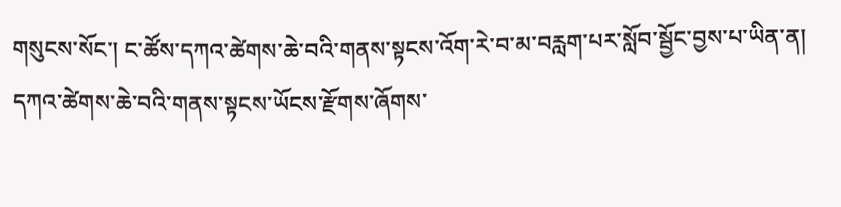གསུངས་སོང་། ང་ཚོས་དཀའ་ཚེགས་ཆེ་བའི་གནས་སྟངས་འོག་རེ་བ་མ་བརླག་པར་སློབ་སྦྱོང་བྱས་པ་ཡིན་ན། དཀའ་ཚེགས་ཆེ་བའི་གནས་སྟངས་ཡོངས་རྫོགས་ཞོགས་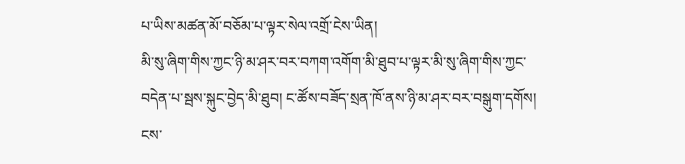པ་ཡིས་མཚན་མོ་བཅོམ་པ་ལྟར་སེལ་འགྲོ་ངེས་ཡིན།
མི་སུ་ཞིག་གིས་ཀྱང་ཉི་མ་ཤར་བར་བཀག་འགོག་མི་ཐུབ་པ་ལྟར་མི་སུ་ཞིག་གིས་ཀྱང་བདེན་པ་སྦས་སྐུང་བྱེད་མི་ཐུབ། ང་ཚོས་བཟོད་སྲན་ཁོ་ནས་ཉི་མ་ཤར་བར་བསྒུག་དགོས། ངས་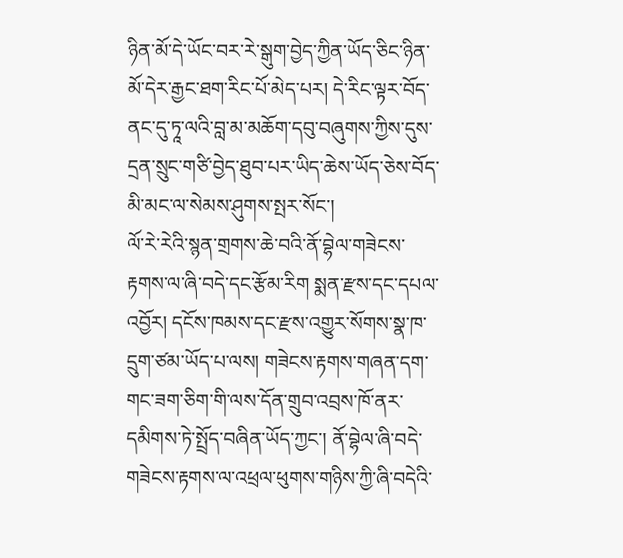ཉིན་མོ་དེ་ཡོང་བར་རེ་སྒུག་བྱེད་ཀྱིན་ཡོད་ཅིང་ཉིན་མོ་དེར་རྒྱང་ཐག་རིང་པོ་མེད་པར། དེ་རིང་ལྟར་བོད་ནང་དུ་ཏཱ་ལའི་བླ་མ་མཆོག་དབུ་བཞུགས་ཀྱིས་དུས་དྲན་སྲུང་གཙི་བྱེད་ཐུབ་པར་ཡིད་ཆེས་ཡོད་ཅེས་བོད་མི་མང་ལ་སེམས་ཤུགས་སྤར་སོང་།
ལོ་རེ་རེའི་སྙན་གྲགས་ཆེ་བའི་ནོ་བྷེལ་གཟེངས་རྟགས་ལ་ཞི་བདེ་དང་རྩོམ་རིག སྨན་རྫས་དང་དཔལ་འབྱོར། དངོས་ཁམས་དང་རྫས་འགྱུར་སོགས་སྣ་ཁ་དྲུག་ཙམ་ཡོད་པ་ལས། གཟེངས་རྟགས་གཞན་དག་གང་ཟག་ཅིག་གི་ལས་དོན་གྲུབ་འབྲས་ཁོ་ནར་དམིགས་ཏེ་སྤྲོད་བཞིན་ཡོད་ཀྱང་། ནོ་བྷེལ་ཞི་བདེ་གཟེངས་རྟགས་ལ་འཕྲལ་ཕུགས་གཉིས་ཀྱི་ཞི་བདེའི་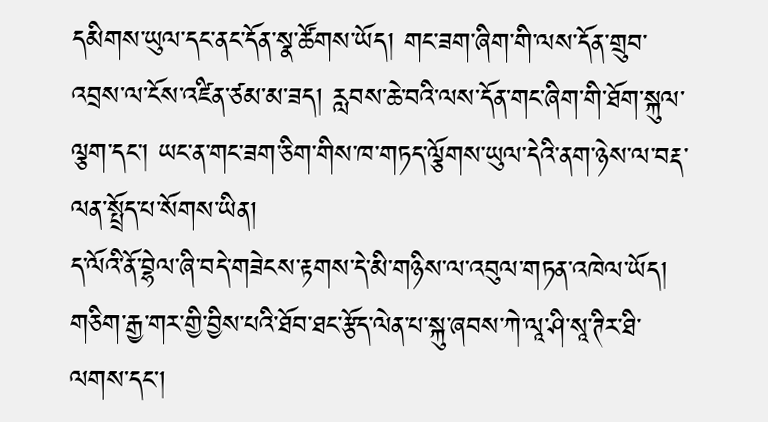དམིགས་ཡུལ་དང་ནང་དོན་སྣ་ཚོགས་ཡོད། གང་ཟག་ཞིག་གི་ལས་དོན་གྲུབ་འབྲས་ལ་ངོས་འཛིན་ཙམ་མ་ཟད། རླབས་ཆེ་བའི་ལས་དོན་གང་ཞིག་གི་ཐོག་སྐུལ་ལྕག་དང་། ཡང་ན་གང་ཟག་ཅིག་གིས་ཁ་གཏད་ལྕོགས་ཡུལ་དེའི་ནག་ཉེས་ལ་བརྡ་ལན་སྤྲོད་པ་སོགས་ཡིན།
ད་ལོའི་ནོ་བྷེལ་ཞི་བདེ་གཟེངས་རྟགས་དེ་མི་གཉིས་ལ་འབུལ་གཏན་འཁེལ་ཡོད། གཅིག་རྒྱ་གར་གྱི་བྱིས་པའི་ཐོབ་ཐང་རྩོད་ལེན་པ་སྐུ་ཞབས་ཀེ་ལཱ་ཤི་སཱ་ཊིར་ཐི་ལགས་དང་།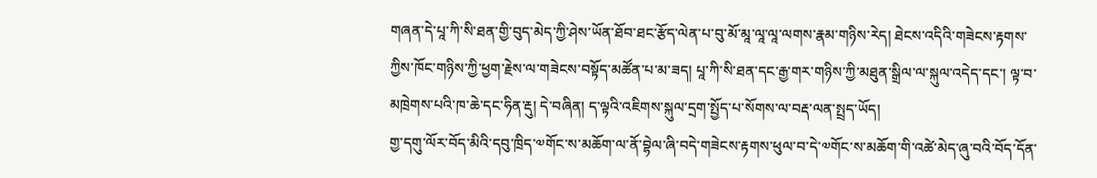གཞན་དེ་པཱ་ཀི་སི་ཐན་གྱི་བུད་མེད་ཀྱི་ཤེས་ཡོན་ཐོབ་ཐང་རྩོད་ལེན་པ་བུ་མོ་མཱ་ལཱ་ལཱ་ལགས་རྣམ་གཉིས་རེད། ཐེངས་འདིའི་གཟེངས་རྟགས་ཀྱིས་ཁོང་གཉིས་ཀྱི་ཕྱག་རྗེས་ལ་གཟེངས་བསྟོད་མཚོན་པ་མ་ཟད། པཱ་ཀི་སི་ཐན་དང་རྒྱ་གར་གཉིས་ཀྱི་མཐུན་སྒྲིལ་ལ་སྐུལ་འདེད་དང་། ལྟ་བ་མཁྲེགས་པའི་ཁ་ཆེ་དང་ཧིན་རྡུ། དེ་བཞིན། ད་ལྟའི་འཇིགས་སྐུལ་དྲག་སྤྱོད་པ་སོགས་ལ་བརྡ་ལན་སྤྲད་ཡོད།
གྱ་དགུ་ལོར་བོད་མིའི་དབུ་ཁྲིད་༧གོང་ས་མཆོག་ལ་ནོ་བྷེལ་ཞི་བདེ་གཟེངས་རྟགས་ཕུལ་བ་དེ་༧གོང་ས་མཆོག་གི་འཚེ་མེད་ཞུ་བའི་བོད་དོན་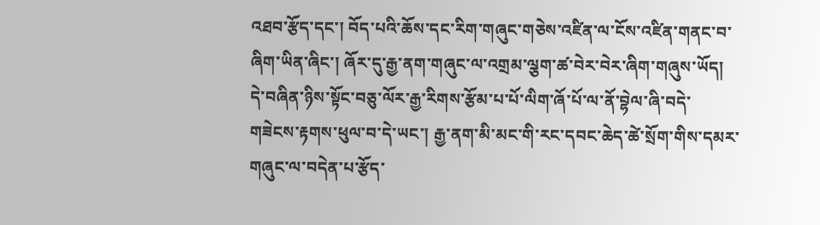འཐབ་རྩོད་དང་། བོད་པའི་ཆོས་དང་རིག་གཞུང་གཅེས་འཛིན་ལ་ངོས་འཛིན་གནང་བ་ཞིག་ཡིན་ཞིང་། ཞོར་དུ་རྒྱ་ནག་གཞུང་ལ་འགྲམ་ལྕག་ཚ་བེར་བེར་ཞིག་གཞུས་ཡོད། དེ་བཞིན་ཉིས་སྟོང་བཅུ་ལོར་རྒྱ་རིགས་རྩོམ་པ་པོ་ལིག་ཞོ་པོ་ལ་ནོ་བྷེལ་ཞི་བདེ་གཟེངས་རྟགས་ཕུལ་བ་དེ་ཡང་། རྒྱ་ནག་མི་མང་གི་རང་དབང་ཆེད་ཚེ་སྲོག་གིས་དམར་གཞུང་ལ་བདེན་པ་རྩོད་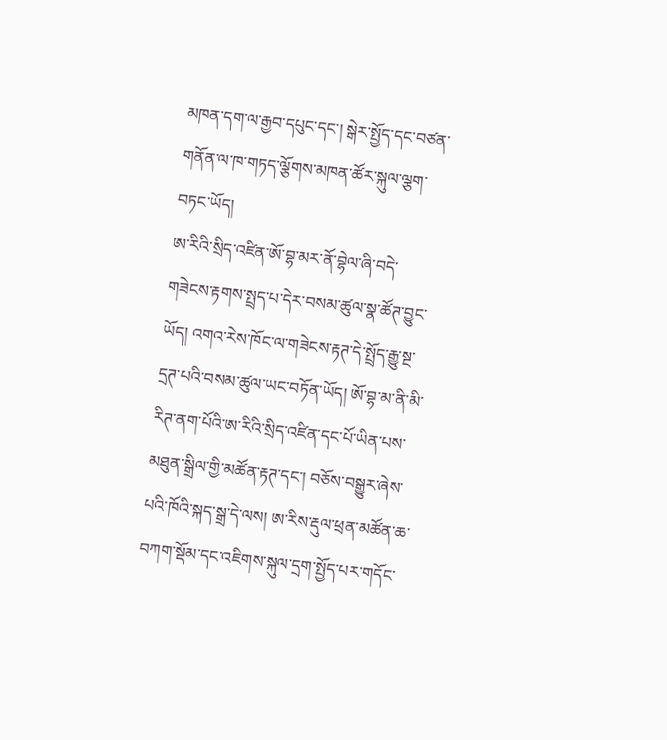མཁན་དག་ལ་རྒྱབ་དཔུང་དང་། སྒེར་སྤྱོད་དང་བཙན་གནོན་ལ་ཁ་གཏད་ལྕོགས་མཁན་ཚོར་སྐུལ་ལྕག་བཏང་ཡོད།
ཨ་རིའི་སྲིད་འཛིན་ཨོ་བྷ་མར་ནོ་བྷེལ་ཞི་བདེ་གཟེངས་རྟགས་སྤྲད་པ་དེར་བསམ་ཚུལ་སྣ་ཚོཊ་བྱུང་ཡོད། འགའ་རེས་ཁོང་ལ་གཟེངས་རྟཊ་དེ་སྤྲོད་རྒྱུ་སྔ་དྲཊ་པའི་བསམ་ཚུལ་ཡང་བཏོན་ཡོད། ཨོ་བྷ་མ་ནི་མི་རིཊ་ནག་པོའི་ཨ་རིའི་སྲིད་འཛིན་དང་པོ་ཡིན་པས་མཐུན་སྒྲིལ་གྱི་མཚོན་རྟཊ་དང་། བཅོས་བསྒྱུར་ཞེས་པའི་ཁོའི་སྐད་སྒྲ་དེ་ལས། ཨ་རིས་རྡུལ་ཕྲན་མཚོན་ཆ་བཀག་སྡོམ་དང་འཇིགས་སྐུལ་དྲག་སྤྱོད་པར་གདོང་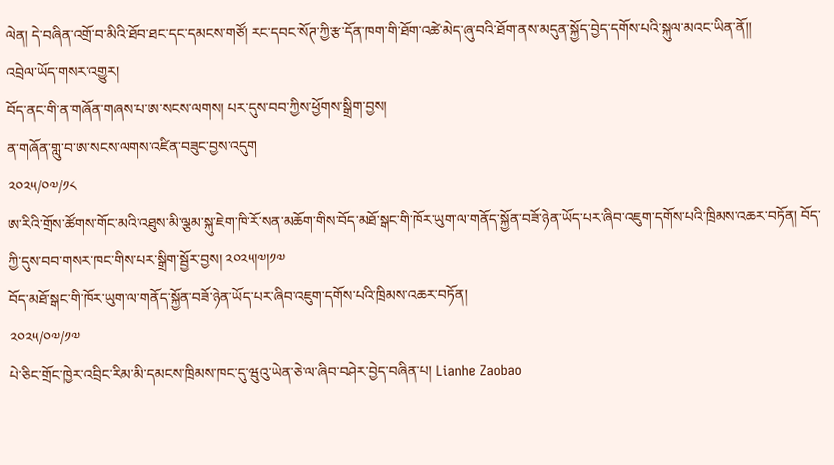ལེན། དེ་བཞིན་འགྲོ་བ་མིའི་ཐོབ་ཐང་དང་དམངས་གཙོ། རང་དབང་སོཊ་ཀྱི་རྩ་དོན་ཁག་གི་ཐོག་འཚེ་མེད་ཞུ་བའི་ཐོག་ནས་མདུན་སྐྱོད་བྱེད་དགོས་པའི་སྐུལ་མའང་ཡིན་ནོ།།
འབྲེལ་ཡོད་གསར་འགྱུར།
བོད་ནང་གི་ན་གཞོན་གཞས་པ་ཨ་སངས་ལགས། པར་དུས་བབ་ཀྱིས་ཕྱོགས་སྒྲིག་བྱས།
ན་གཞོན་གླུ་བ་ཨ་སངས་ལགས་འཛིན་བཟུང་བྱས་འདུག
༢༠༢༥/༠༧/༡༨
ཨ་རིའི་གྲོས་ཚོགས་གོང་མའི་འཐུས་མི་ལྕམ་སྐུ་ཇེག་ཁི་རོ་སན་མཆོག་གིས་བོད་མཐོ་སྒང་གི་ཁོར་ཡུག་ལ་གནོད་སྐྱོན་བཟོ་ཉེན་ཡོད་པར་ཞིབ་འཇུག་དགོས་པའི་ཁྲིམས་འཆར་བཏོན། བོད་ཀྱི་དུས་བབ་གསར་ཁང་གིས་པར་སྒྲིག་སྦྱོར་བྱས། ༢༠༢༥།༧།༡༧
བོད་མཐོ་སྒང་གི་ཁོར་ཡུག་ལ་གནོད་སྐྱོན་བཟོ་ཉེན་ཡོད་པར་ཞིབ་འཇུག་དགོས་པའི་ཁྲིམས་འཆར་བཏོན།
༢༠༢༥/༠༧/༡༧
པེ་ཅིང་གྲོང་ཁྱེར་འབྲིང་རིམ་མི་དམངས་ཁྲིམས་ཁང་དུ་ཝུའུ་ཡེན་ཅེ་ལ་ཞིབ་བཤེར་བྱེད་བཞིན་པ། Lianhe Zaobao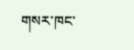གསར་ཁང་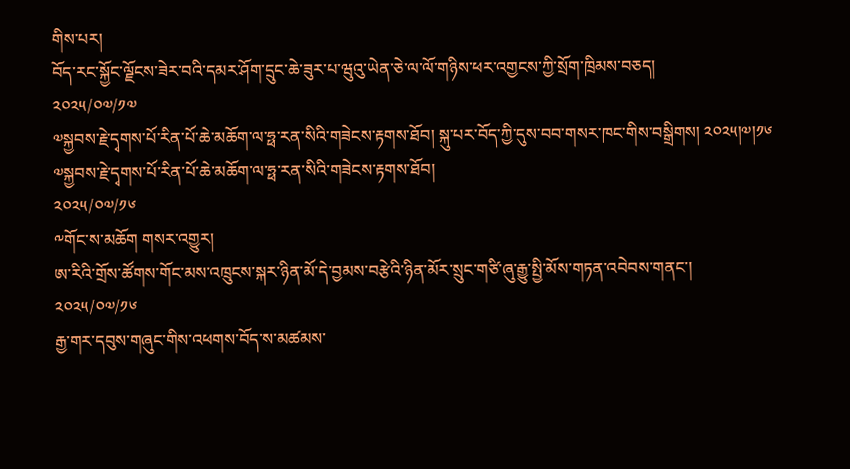གིས་པར།
བོད་རང་སྐྱོང་ལྗོངས་ཟེར་བའི་དམར་ཤོག་དྲུང་ཆེ་ཟུར་པ་ཝུའུ་ཡེན་ཅེ་ལ་ལོ་གཉིས་ཕར་འགྱངས་ཀྱི་སྲོག་ཁྲིམས་བཅད།
༢༠༢༥/༠༧/༡༧
༧སྐྱབས་རྗེ་དྭགས་པོ་རིན་པོ་ཆེ་མཆོག་ལ་ཧྥ་རན་སིའི་གཟེངས་རྟགས་ཐོབ། སྐུ་པར་བོད་ཀྱི་དུས་བབ་གསར་ཁང་གིས་བསྒྲིགས། ༢༠༢༥།༧།༡༦
༧སྐྱབས་རྗེ་དྭགས་པོ་རིན་པོ་ཆེ་མཆོག་ལ་ཧྥ་རན་སིའི་གཟེངས་རྟགས་ཐོབ།
༢༠༢༥/༠༧/༡༦
༸གོང་ས་མཆོག གསར་འགྱུར།
ཨ་རིའི་གྲོས་ཚོགས་གོང་མས་འཁྲུངས་སྐར་ཉིན་མོ་དེ་བྱམས་བརྩེའི་ཉིན་མོར་སྲུང་གཙི་ཞུ་རྒྱུ་སྤྱི་མོས་གཏན་འབེབས་གནང་།
༢༠༢༥/༠༧/༡༦
རྒྱ་གར་དབུས་གཞུང་གིས་འཕགས་བོད་ས་མཚམས་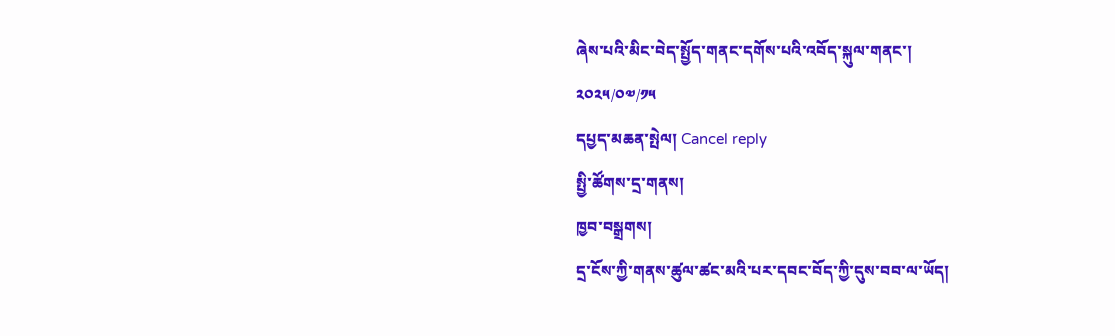ཞེས་པའི་མིང་བེད་སྤྱོད་གནང་དགོས་པའི་འབོད་སྐུལ་གནང་།
༢༠༢༥/༠༧/༡༥
དཔྱད་མཆན་སྤེལ། Cancel reply
སྤྱི་ཚོགས་དྲ་གནས།
ཁྱབ་བསྒྲགས།
དྲ་ངོས་ཀྱི་གནས་ཚུལ་ཚང་མའི་པར་དབང་བོད་ཀྱི་དུས་བབ་ལ་ཡོད།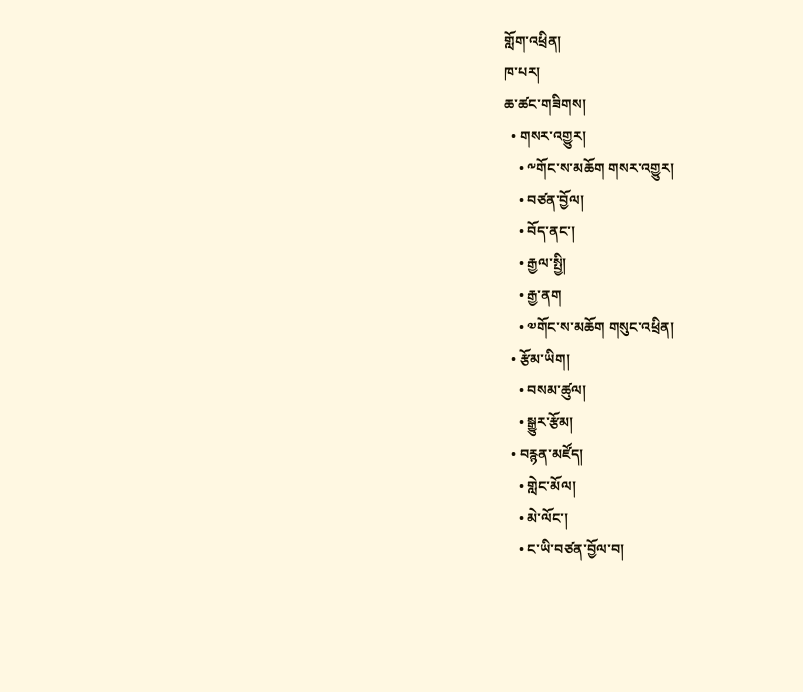གློག་འཕྲིན།
ཁ་པར།
ཆ་ཚང་གཟིགས།
  • གསར་འགྱུར།
    • ༸གོང་ས་མཆོག གསར་འགྱུར།
    • བཙན་བྱོལ།
    • བོད་ནང་།
    • རྒྱལ་སྤྱི།
    • རྒྱ་ནག
    • ༧གོང་ས་མཆོག གསུང་འཕྲིན།
  • རྩོམ་ཡིག།
    • བསམ་ཚུལ།
    • སྒྱུར་རྩོམ།
  • བརྙན་མཛོད།
    • གླེང་མོལ།
    • མེ་ལོང་།
    • ང་ཡི་བཙན་བྱོལ་བ།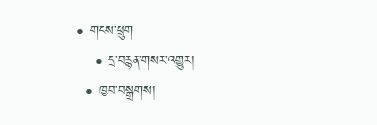• གངས་ཕྲུག
    • དྲ་བརྙན་གསར་འགྱུར།
  • ཁྱབ་བསྒྲགས།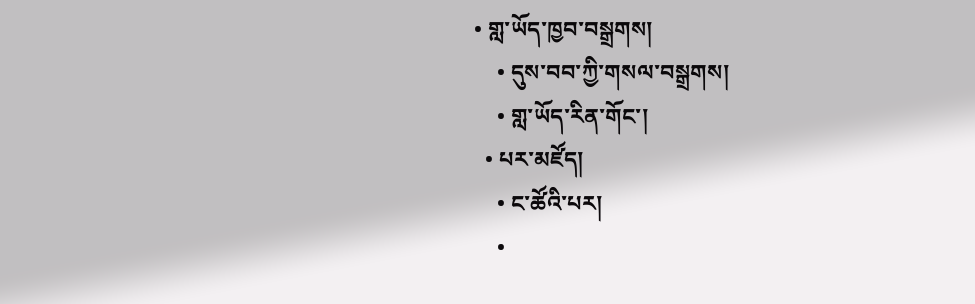• གླ་ཡོད་ཁྱབ་བསྒྲགས།
    • དུས་བབ་ཀྱི་གསལ་བསྒྲགས།
    • གླ་ཡོད་རིན་གོང་།
  • པར་མཛོད།
    • ང་ཚོའི་པར།
    •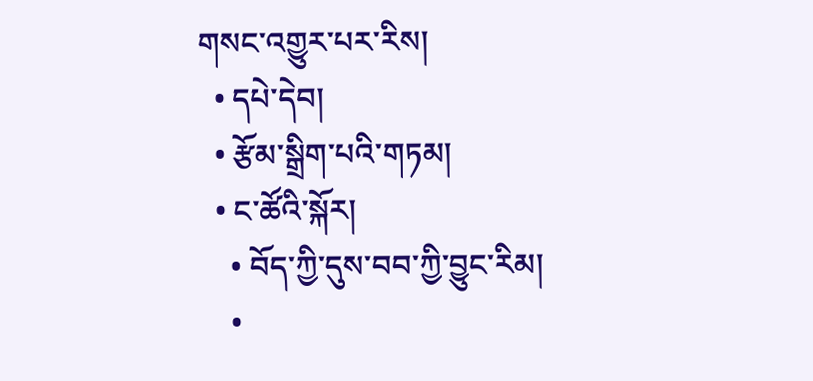གསང་འགྱུར་པར་རིས།
  • དཔེ་དེབ།
  • རྩོམ་སྒྲིག་པའི་གཏམ།
  • ང་ཚོའི་སྐོར།
    • བོད་ཀྱི་དུས་བབ་ཀྱི་བྱུང་རིམ།
    •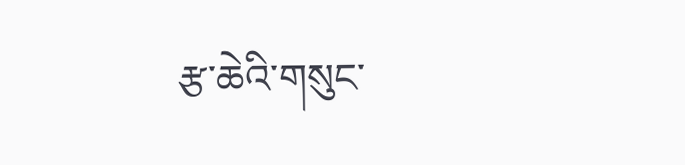རྩ་ཆེའི་གསུང་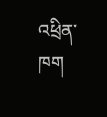འཕྲིན་ཁག